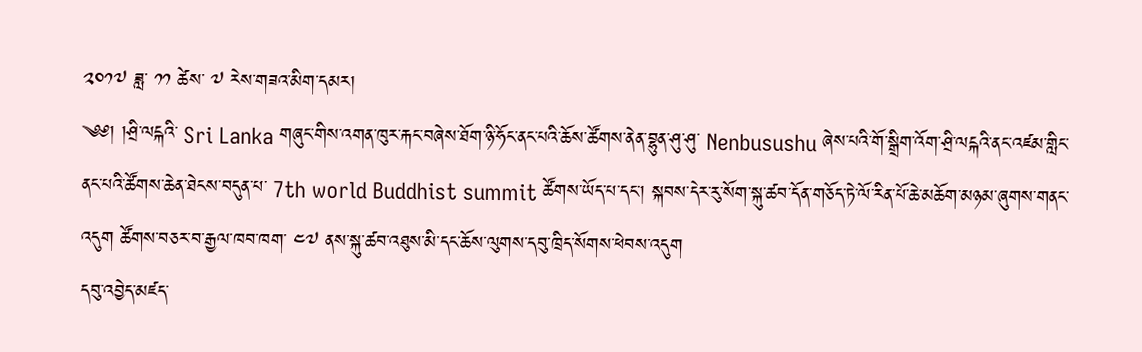༢༠༡༧ ཟླ་ ༡༡ ཚེས་ ༧ རེས་གཟའ་མིག་དམར།
༄༅། །ཤྲི་ལངྐའི་ Sri Lanka གཞུང་གིས་འགན་ཁུར་རྐང་བཞེས་ཐོག་ཉི་ཧོང་ནང་པའི་ཆོས་ཚོགས་ནེན་བྷུན་ཤུ་ཤུ་ Nenbusushu ཞེས་པའི་གོ་སྒྲིག་འོག་ཤྲི་ལངྐའི་ནང་འཛམ་གླིང་ནང་པའི་ཚོགས་ཆེན་ཐེངས་བདུན་པ་ 7th world Buddhist summit ཚོགས་ཡོད་པ་དང་། སྐབས་དེར་རུ་སོག་སྐུ་ཚབ་དོན་གཅོད་ཏེ་ལོ་རིན་པོ་ཆེ་མཆོག་མཉམ་ཞུགས་གནང་འདུག ཚོགས་བཅར་བ་རྒྱལ་ཁབ་ཁག་ ༤༧ ནས་སྐུ་ཚབ་འཐུས་མི་དང་ཆོས་ལུགས་དབུ་ཁྲིད་སོགས་ཕེབས་འདུག
དབུ་འབྱེད་མཛད་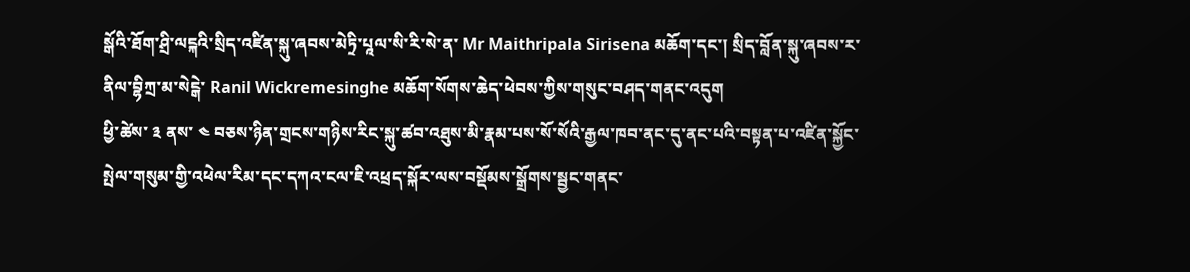སྒོའི་ཐོག་ཤྲི་ལངྐའི་སྲིད་འཛིན་སྐུ་ཞབས་མེཏྲི་པཱལ་སི་རི་སེ་ན་ Mr Maithripala Sirisena མཆོག་དང་། སྲིད་བློན་སྐུ་ཞབས་ར་ནིལ་བྷིཀྲ་མ་སེངྒེ་ Ranil Wickremesinghe མཆོག་སོགས་ཆེད་ཕེབས་ཀྱིས་གསུང་བཤད་གནང་འདུག
ཕྱི་ཚེས་ ༣ ནས་ ༤ བཅས་ཉིན་གྲངས་གཉིས་རིང་སྐུ་ཚབ་འཐུས་མི་རྣམ་པས་སོ་སོའི་རྒྱལ་ཁབ་ནང་དུ་ནང་པའི་བསྟན་པ་འཛིན་སྐྱོང་སྤེལ་གསུམ་གྱི་འཕེལ་རིམ་དང་དཀའ་ངལ་ཇི་འཕྲད་སྐོར་ལས་བསྡོམས་སྒྲོགས་སྦྱང་གནང་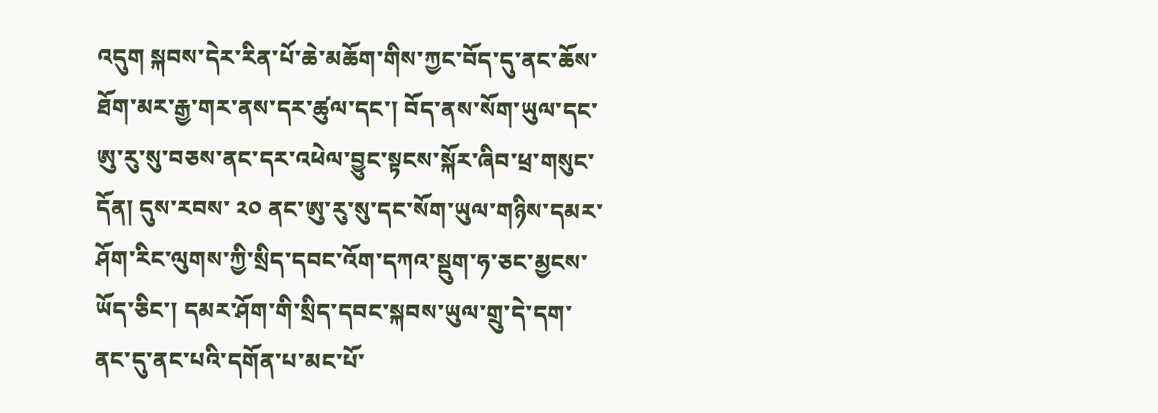འདུག སྐབས་དེར་རིན་པོ་ཆེ་མཆོག་གིས་ཀྱང་བོད་དུ་ནང་ཆོས་ཐོག་མར་རྒྱ་གར་ནས་དར་ཚུལ་དང་། བོད་ནས་སོག་ཡུལ་དང་ཨུ་རུ་སུ་བཅས་ནང་དར་འཕེལ་བྱུང་སྟངས་སྐོར་ཞིབ་ཕྲ་གསུང་དོན། དུས་རབས་ ༢༠ ནང་ཨུ་རུ་སུ་དང་སོག་ཡུལ་གཉིས་དམར་ཤོག་རིང་ལུགས་ཀྱི་སྲིད་དབང་འོག་དཀའ་སྡུག་ཧ་ཅང་མྱངས་ཡོད་ཅིང་། དམར་ཤོག་གི་སྲིད་དབང་སྐབས་ཡུལ་གྲུ་དེ་དག་ནང་དུ་ནང་པའི་དགོན་པ་མང་པོ་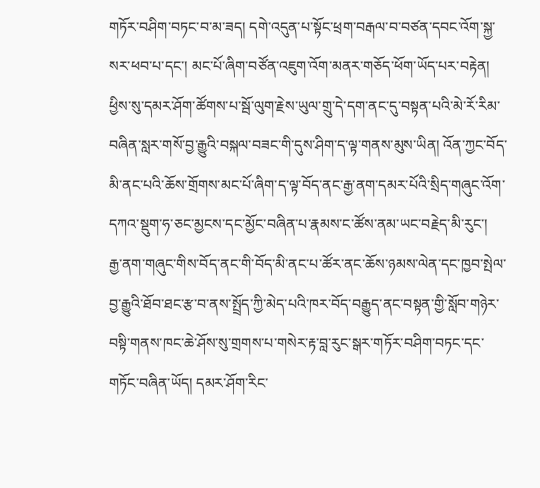གཏོར་བཤིག་བཏང་བ་མ་ཟད། དགེ་འདུན་པ་སྟོང་ཕྲག་བརྒལ་བ་བཙན་དབང་འོག་སྐྱ་སར་ཕབ་པ་དང་། མང་པོ་ཞིག་བཙོན་འཇུག་འོག་མནར་གཅོད་ཕོག་ཡོད་པར་བརྟེན། ཕྱིས་སུ་དམར་ཤོག་ཚོགས་པ་སྦོ་ལུག་རྗེས་ཡུལ་གྲུ་དེ་དག་ནང་དུ་བསྟན་པའི་མེ་རོ་རིམ་བཞིན་སླར་གསོ་བྱ་རྒྱུའི་བསྐལ་བཟང་གི་དུས་ཤིག་ད་ལྟ་གནས་མུས་ཡིན། འོན་ཀྱང་བོད་མི་ནང་པའི་ཆོས་གྲོགས་མང་པོ་ཞིག་ད་ལྟ་བོད་ནང་རྒྱ་ནག་དམར་པོའི་སྲིད་གཞུང་འོག་དཀའ་སྡུག་ཧ་ཅང་མྱངས་དང་མྱོང་བཞིན་པ་རྣམས་ང་ཚོས་ནམ་ཡང་བརྗེད་མི་རུང་།
རྒྱ་ནག་གཞུང་གིས་བོད་ནང་གི་བོད་མི་ནང་པ་ཚོར་ནང་ཆོས་ཉམས་ལེན་དང་ཁྱབ་སྤེལ་བྱ་རྒྱུའི་ཐོབ་ཐང་རྩ་བ་ནས་སྤྲོད་ཀྱི་མེད་པའི་ཁར་བོད་བརྒྱུད་ནང་བསྟན་གྱི་སློབ་གཉེར་བསྟི་གནས་ཁང་ཆེ་ཤོས་སུ་གྲགས་པ་གསེར་རྟ་བླ་རུང་སྒར་གཏོར་བཤིག་བཏང་དང་གཏོང་བཞིན་ཡོད། དམར་ཤོག་རིང་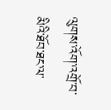ལུགས་འོག་འགྲོ་བ་མིའི་ཐོབ་ཐང་ལ་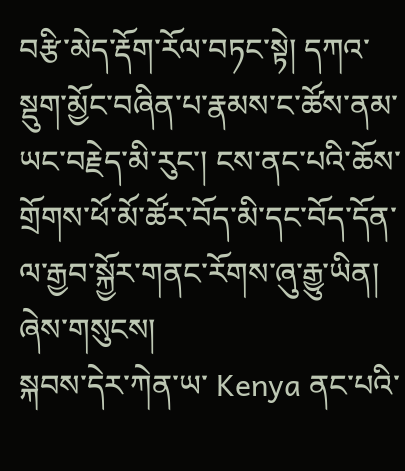བརྩི་མེད་རྡོག་རོལ་བཏང་སྟེ། དཀའ་སྡུག་མྱོང་བཞིན་པ་རྣམས་ང་ཚོས་ནམ་ཡང་བརྗེད་མི་རུང་། ངས་ནང་པའི་ཆོས་གྲོགས་ཕོ་མོ་ཚོར་བོད་མི་དང་བོད་དོན་ལ་རྒྱབ་སྐྱོར་གནང་རོགས་ཞུ་རྒྱུ་ཡིན། ཞེས་གསུངས།
སྐབས་དེར་ཀེན་ཡ་ Kenya ནང་པའི་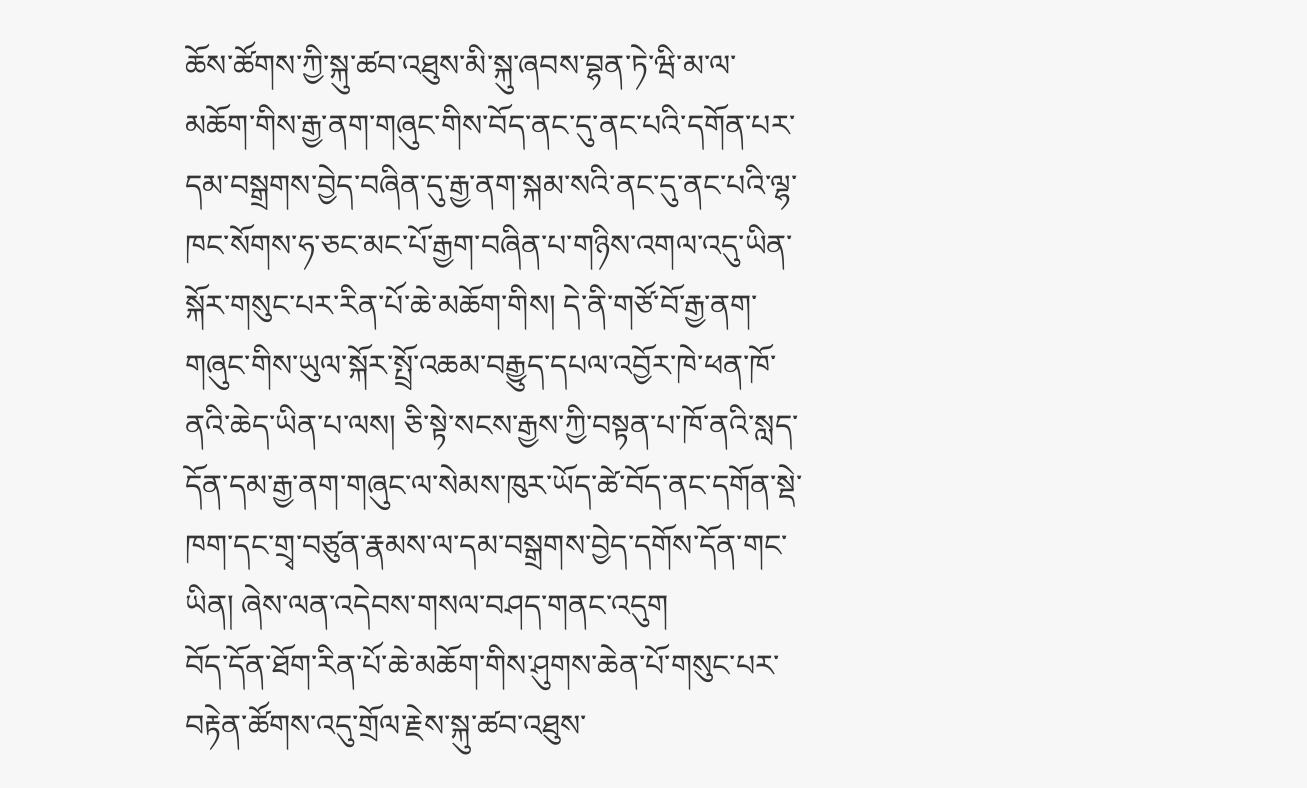ཆོས་ཚོགས་ཀྱི་སྐུ་ཚབ་འཐུས་མི་སྐུ་ཞབས་བྷན་ཏེ་ཝི་མ་ལ་མཆོག་གིས་རྒྱ་ནག་གཞུང་གིས་བོད་ནང་དུ་ནང་པའི་དགོན་པར་དམ་བསྒྲགས་བྱེད་བཞིན་དུ་རྒྱ་ནག་སྐམ་སའི་ནང་དུ་ནང་པའི་ལྷ་ཁང་སོགས་ཧ་ཅང་མང་པོ་རྒྱག་བཞིན་པ་གཉིས་འགལ་འདུ་ཡིན་སྐོར་གསུང་པར་རིན་པོ་ཆེ་མཆོག་གིས། དེ་ནི་གཙོ་བོ་རྒྱ་ནག་གཞུང་གིས་ཡུལ་སྐོར་སྤྲོ་འཆམ་བརྒྱུད་དཔལ་འབྱོར་ཁེ་ཕན་ཁོ་ནའི་ཆེད་ཡིན་པ་ལས། ཅི་སྟེ་སངས་རྒྱས་ཀྱི་བསྟན་པ་ཁོ་ནའི་སླད་དོན་དམ་རྒྱ་ནག་གཞུང་ལ་སེམས་ཁུར་ཡོད་ཚེ་བོད་ནང་དགོན་སྡེ་ཁག་དང་གྲྭ་བཙུན་རྣམས་ལ་དམ་བསྒྲགས་བྱེད་དགོས་དོན་གང་ཡིན། ཞེས་ལན་འདེབས་གསལ་བཤད་གནང་འདུག
བོད་དོན་ཐོག་རིན་པོ་ཆེ་མཆོག་གིས་ཤུགས་ཆེན་པོ་གསུང་པར་བརྟེན་ཚོགས་འདུ་གྲོལ་རྗེས་སྐུ་ཚབ་འཐུས་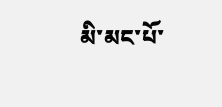མི་མང་པོ་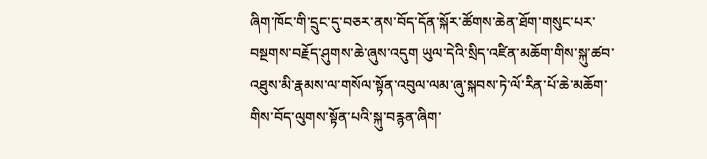ཞིག་ཁོང་གི་དྲུང་དུ་བཅར་ནས་བོད་དོན་སྐོར་ཚོགས་ཆེན་ཐོག་གསུང་པར་བསྔགས་བརྗོད་ཤུགས་ཆེ་ཞུས་འདུག ཡུལ་དེའི་སྲིད་འཛིན་མཆོག་གིས་སྐུ་ཚབ་འཐུས་མི་རྣམས་ལ་གསོལ་སྟོན་འབུལ་ལམ་ཞུ་སྐབས་ཏེ་ལོ་རིན་པོ་ཆེ་མཆོག་གིས་བོད་ལུགས་སྟོན་པའི་སྐུ་བརྙན་ཞིག་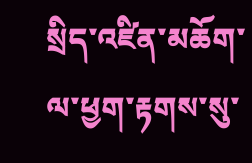སྲིད་འཛིན་མཆོག་ལ་ཕྱག་རྟགས་སུ་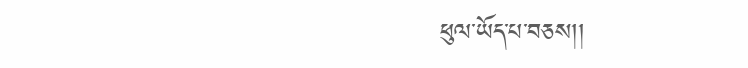ཕུལ་ཡོད་པ་བཅས།།